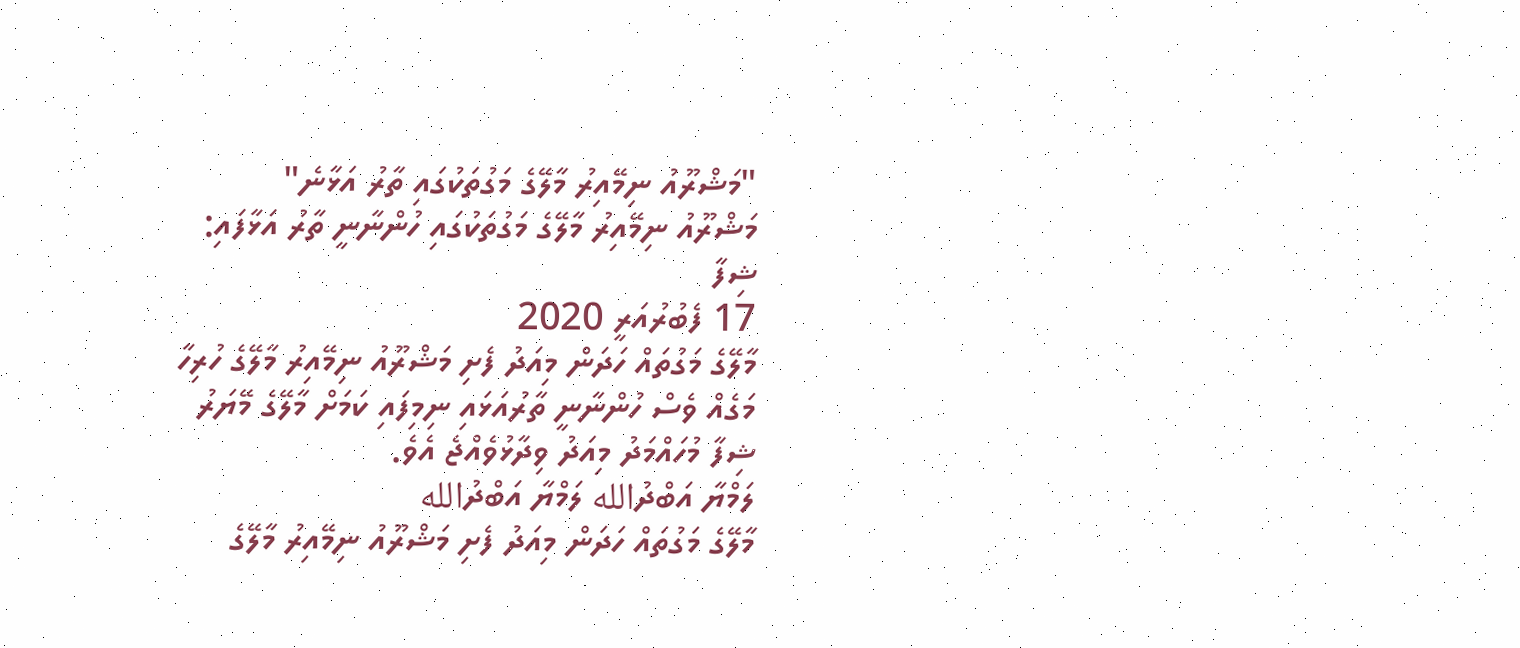"މަޝްރޫއު ނިމޭއިރު މާލޭގެ މަގުތަކުގައި ތާރު އަޅާނެ"
މަޝްރޫއު ނިމޭއިރު މާލޭގެ މަގުތަކުގައި ހުންނާނީ ތާރު އަޅާފައި: ޝިފާ
17 ފެބުރުއަރީ 2020
މާލޭގެ މަގުތައް ހަދަން މިއަދު ފެށި މަޝްރޫއު ނިމޭއިރު މާލޭގެ ހުރިހާ މަގެއް ވެސް ހުންނާނީ ތާރުއަޅައި ނިމިފައި ކަމަށް މާލޭގެ މޭޔަރު ޝިފާ މުހައްމަދު މިއަދު ވިދާޅުވެއްޖެ އެވެ.
ލަމްޔާ އަބްދުالله ލަމްޔާ އަބްދުالله
މާލޭގެ މަގުތައް ހަދަން މިއަދު ފެށި މަޝްރޫއު ނިމޭއިރު މާލޭގެ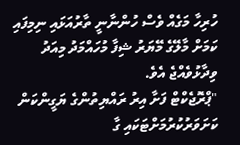ހުރިހާ މަގެއް ވެސް ހުންނާނީ ތާރުއަޅައި ނިމިފައި ކަމަށް މާލޭގެ މޭޔަރު ޝިފާ މުހައްމަދު މިއަދު ވިދާޅުވެއްޖެ އެވެ.
"ޕްރޮޖެކްޓް ފަށާ އިރު ރައްޔިތުންގެ ޔަގީންކަން ކަށަވަރުކުރުމަށްޓަކައި ގާ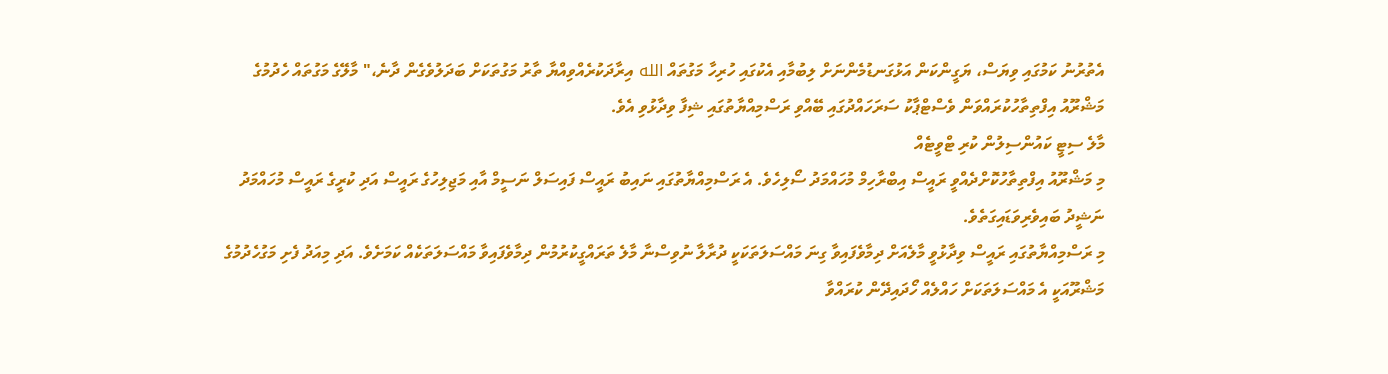އެތުރުނު ކަމުގައި ވިޔަސް، ޔަގީންކަން އަޅުގަނޑުމެންނަށް ލިބުމާއި އެކުގައި ހުރިހާ މަގުތައް الله އިރާދަކުރެއްވިއްޔާ ތާރު މަގުތަކަށް ބަދަލުވެގެން ދާނެ،" މާލޭގެ މަގުތައް ހެދުމުގެ މަޝްރޫއު އިފްތިތާހުކުރައްވަން ވެސްޓްޕާކު ސަރަހައްދުގައި ބޭއްވި ރަސްމިއްޔާތުގައި ޝިފާ ވިދާޅުވި އެވެ.
މާލެ ސިޓީ ކައުންސިލުން ކުރި ޓްވީޓެއް
މި މަޝްރޫއު އިފްތިތާހުކޮށްދެއްވީ ރައީސް އިބްރާހިމް މުހައްމަދު ސޯލިހެވެ. އެ ރަސްމިއްޔާތުގައި ނައިބު ރައީސް ފައިސަލް ނަސީމް އާއި މަޖިލިހުގެ ރައީސް އަދި ކުރީގެ ރައީސް މުހައްމަދު ނަޝީދު ބައިވެރިވަޑައިގަތެވެ.
މި ރަސްމިއްޔާތުގައި ރައީސް ވިދާޅުވީ މާލެއަށް ދިމާވެފައިވާ ގިނަ މައްސަލަތަކަކީ ދުރާލާ ނުވިސްނާ މާލެ ތަރައްގީކުރުމުން ދިމާވެފައިވާ މައްސަލަތަކެއް ކަމަށެވެ. އަދި މިއަދު ފެށި މަގުހެދުމުގެ މަޝްރޫއަކީ އެ މައްސަލަތަކަށް ހައްލެއް ހޯދައިދޭން ކުރައްވާ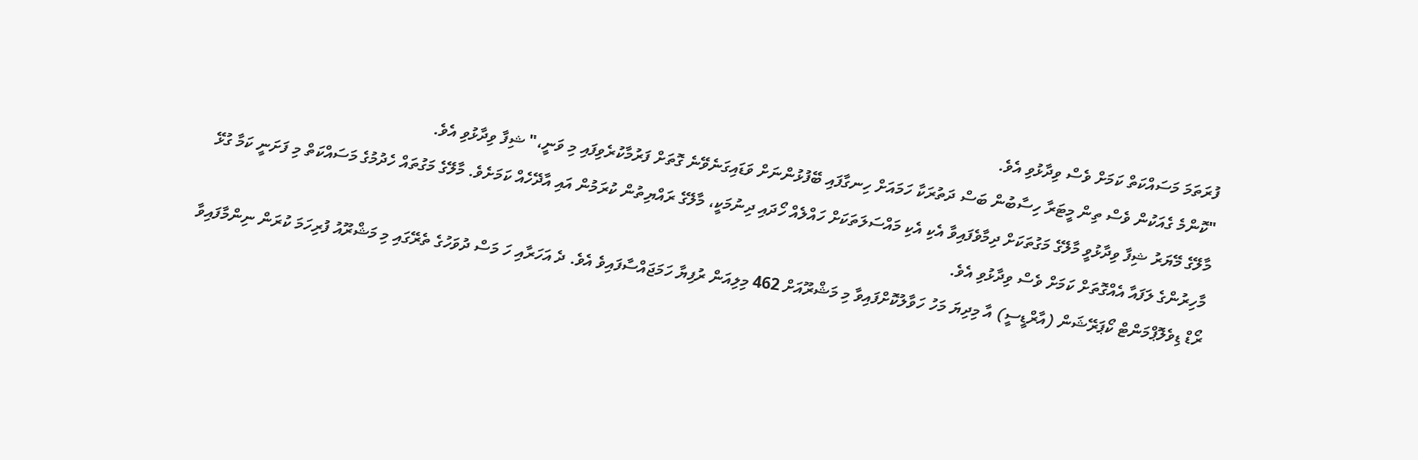ފުރަތަމަ މަސައްކަތް ކަމަށް ވެސް ވިދާޅުވި އެވެ.
"ކޮންމެ ގެއަކުން ވެސް ތިން މީޓަރާ ހިސާބުން ބަސް ދަތުރަކާ ހަމައަށް ހިނގާފައި ބޭފުޅުންނަށް ވަޑައިގަނެވޭނެ ގޮތަށް ފަރުމާކުރެވިފައި މި ވަނީ،" ޝިފާ ވިދާޅުވި އެވެ.
މާލޭގެ މޭޔަރު ޝިފާ ވިދާޅުވީ މާލޭގެ މަގުތަކަށް ދިމާވެފައިވާ އެކި އެކި މައްސަލަތަކަށް ހައްލެއް ހޯދައި ދިނުމަކީ، މާލޭގެ ރައްޔިތުން ކުރަމުން އައި އާދޭހެއް ކަމަށެވެ. މާލޭގެ މަގުތައް ހެދުމުގެ މަސައްކަތް މި ފަށަނީ ކަމާ ގުޅޭ މާހިރުންގެ ލަފައާ އެއްގޮތަށް ކަމަށް ވެސް ވިދާޅުވި އެވެ.
ރޯޑް ޑިވެލޮޕްމަންޓް ކޯޕަރޭޝަން (އާރްޑީސީ) އާ މިދިޔަ މަހު ހަވާލުކޮށްފައިވާ މި މަޝްރޫއަށް 462 މިލިއަން ރުފިޔާ ހަމަޖައްސާފައިވެ އެވެ. ދެ އަހަރާއި ހަ މަސް ދުވަހުގެ ތެރޭގައި މި މަޝްރޫއު ފުރިހަމަ ކުރަން ނިންމާފައިވާ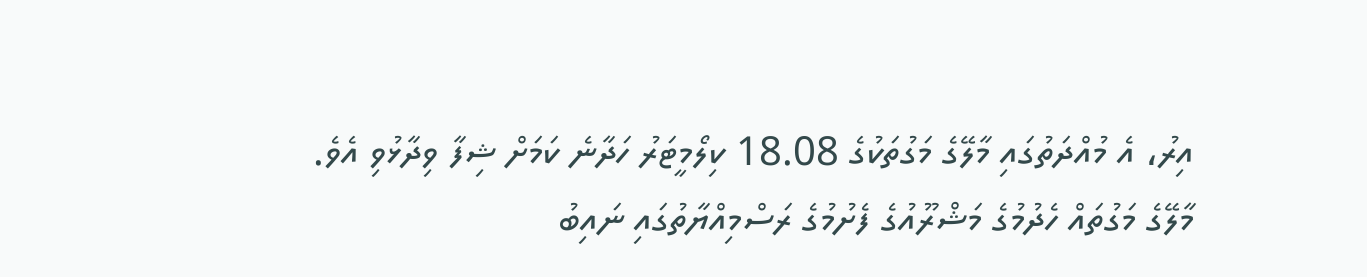އިރު، އެ މުއްދަތުގައި މާލޭގެ މަގުތަކުގެ 18.08 ކިލޯމީޓަރު ހަދާނެ ކަމަށް ޝިފާ ވިދާޅުވި އެވެ.
މާލޭގެ މަގުތައް ހެދުމުގެ މަޝްރޫއުގެ ފެށުމުގެ ރަސްމިއްޔާތުގައި ނައިބު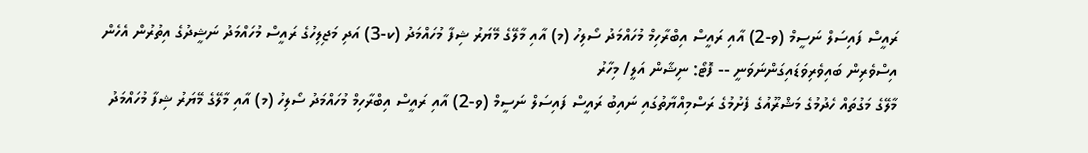ރައީސް ފައިސަލް ނަސީމް (ވ-2) އާއި ރައީސް އިބްރާހިމް މުހައްމަދު ސޯލިހު (މ) އާއި މާލޭގެ މޭޔަރު ޝިފާ މުހައްމަދު (ކ-3) އަދި މަޖިލިހުގެ ރައީސް މުހައްމަދު ނަޝީދުގެ އިތުރުން އެހެން އިސްވެރިން ބައިވެރިވަޑައިގަންނަވަނީ -- ފޮޓޯ: ނިޝާން އަލީ/ މިހާރު
މާލޭގެ މަގުތައް ހެދުމުގެ މަޝްރޫއުގެ ފެށުމުގެ ރަސްމިއްޔާތުގައި ނައިބު ރައީސް ފައިސަލް ނަސީމް (ވ-2) އާއި ރައީސް އިބްރާހިމް މުހައްމަދު ސޯލިހު (މ) އާއި މާލޭގެ މޭޔަރު ޝިފާ މުހައްމަދު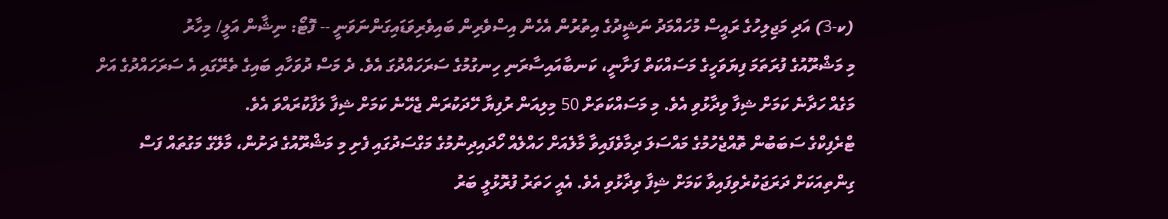(ކ-3) އަދި މަޖިލިހުގެ ރައީސް މުހައްމަދު ނަޝީދުގެ އިތުރުން އެހެން އިސްވެރިން ބައިވެރިވަޑައިގަންނަވަނީ -- ފޮޓޯ: ނިޝާން އަލީ/ މިހާރު
މި މަޝްރޫއުގެ ފުރަތަމަ ފިޔަވަހީގެ މަސައްކަތް ފަށާނީ، ކަނބާއައިސާރަނި ހިނގުމުގެ ސަރަހައްދުގަ އެވެ. ދެ މަސް ދުވަހާއި ބައިގެ ތެރޭގައި އެ ސަރަހައްދުގެ އަށް މަގެއް ހަދާނެ ކަމަށް ޝިފާ ވިދާޅުވި އެވެ. މި މަސައްކަތަށް 50 މިލިއަން ރުފިޔާ ހޭދަކުރަން ޖެހޭނެ ކަމަށް ޝިފާ ލަފާކުރައްވަ އެވެ.
ޓްރެފިކްގެ ސަބަބުން ތޮއްޖެހުމުގެ މައްސަލަ ދިމާވެފައިވާ މާލެއަށް ހައްލެއް ހޯދައިދިނުމުގެ މަގްސަދުގައި ފެށި މި މަޝްރޫއުގެ ދަށުން، މާލޭގެ މަގުތައް ފަސް ގިންތިއަކަށް ދަރަޖަކުރެވިފައިވާ ކަމަށް ޝިފާ ވިދާޅުވި އެވެ. އެއީ ހަތަރު ފުރޮޅުލީ ބަރު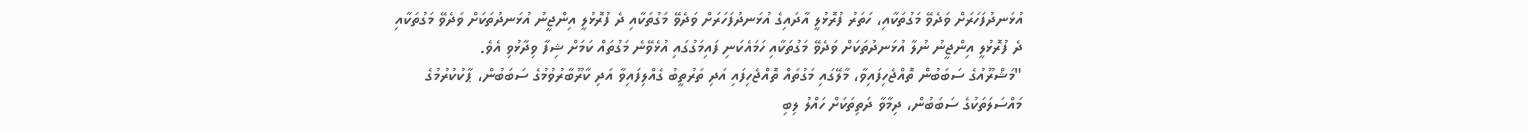އުޅަނދުފަހަރަށް ވަދެވޭ މަގުތަކާއި، ހަތަރު ފުރޮޅުލީ އާދައިގެ އުޅަނދުފަހަރަށް ވަދެވޭ މަގުތަކާއި ދެ ފުރޮޅުލީ އިންޖީނު އުޅަނދުތަކަށް ވަދެވޭ މަގުތަކާއި ދެ ފުރޮޅުލީ އިންޖީނު ނުލާ އުޅަނދުތަކަށް ވަދެވޭ މަގުތަކާއި ހަމައެކަނި ފައިމަގުގައި އުޅެވޭނެ މަގުތައް ކަމަށް ޝިފާ ވިދާޅުވި އެވެ.
"މަޝްރޫއުގެ ސަބަބުން ތޮއްޖެހިފައިވާ، މާލޭގައި މަގުތައް ތޮއްޖެހިފައި އަދި ތަރުތީބު ގެއްލިފައިވާ އަދި ކާރޫބާރުވުމުގެ ސަބަބުން، ޕާކުކުރުމުގެ މައްސަލަތަކުގެ ސަބަބުން، ދިމާވާ ދަތިތަކަށް ހައްލު ލިބި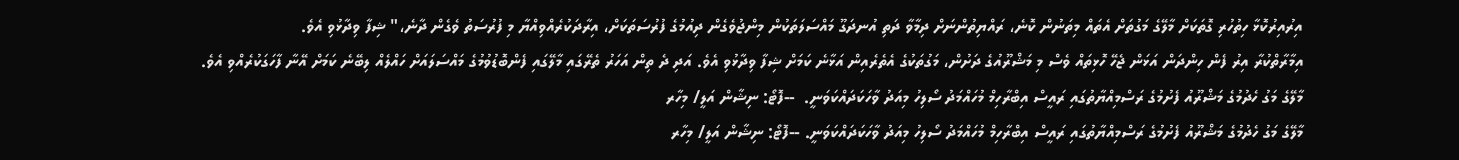އިރުއިރުކޮޅާ ހިތުހުރި ގޮތަކަށް މާލޭގެ މަގުތަށް އެތައް މިތަނުން ކޮނެ، ރައްޔިތުންނަށް ދިމާވާ ދަތި އުނދަގޫ މައްސަލަތަކުން މިންޖުވެގެން ދިއުމުގެ ފުރުސަތަކަށް، އިރާދަކުރެއްވިއްޔާ މި ފުރުސަތު ވެގެން ދާނެ،" ޝިފާ ވިދާޅުވި އެވެ.
އިމާރާތްކުރާ އިރު ފެން ހިންދަން އަޅަން ޖެހޭ ހޮޅިތައް ވެސް މި މަޝްރޫއުގެ ދަށުން، މަގުތަކުގެ އެތެރެއިން އަޅާނެ ކަމަށް ޝިފާ ވިދާޅުވި އެވެ. އަދި ދެ ތިން އަހަރު ތެރޭގައި މާލޭގައި ފެންބޮޑުވުމުގެ މައްސަލައަށް ހައްލެއް ލިބޭނެ ކަމަށް އޭނާ ފާހަގަކުރެއްވި އެވެ.
މާލޭގެ މަގު ހެދުމުގެ މަޝްރޫއު ފެށުމުގެ ރަސްމިއްޔާތުގައި ރައީސް އިބްރާހިމް މުހައްމަދު ސޯލިހު މިއަދު ވާހަކަދައްކަވަނީ.  --ފޮޓޯ: ނިޝާން އަލީ/ މިހާރ
މާލޭގެ މަގު ހެދުމުގެ މަޝްރޫއު ފެށުމުގެ ރަސްމިއްޔާތުގައި ރައީސް އިބްރާހިމް މުހައްމަދު ސޯލިހު މިއަދު ވާހަކަދައްކަވަނީ. --ފޮޓޯ: ނިޝާން އަލީ/ މިހާރ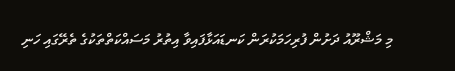މި މަޝްރޫއު ދަށުން ފުރިހަމަކުރަން ކަނޑައަޅާފައިވާ އިތުރު މަސައްކަތްތަކުގެ ތެރޭގައި ހަނި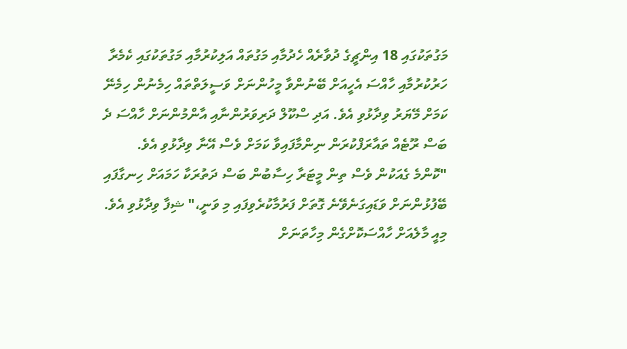މަގުތަކުގައި 18 އިންޗީގެ ދުވާރެއް ހެދުމާއި މަގުތައް އަލިކުރުމާއި މަގުތަކުގައި ކެމެރާ ހަރުކުރުމާއި ހާއްސަ އެހީއަށް ބޭނުންވާ މީހުންނަށް ވަސީލަތްތައް ހިމެނުން ހިމެނޭ ކަމަށް މޭޔަރު ވިދާޅުވި އެވެ. އަދި ސްކޫލް ދަރިވަރުންނާއި އާންމުންނަށް ހާއްސަ ދެ ބަސް ރޫޓެއް ތައާރަފްކުރަން ނިންމާފައިވާ ކަމަށް ވެސް އޭނާ ވިދާޅުވި އެވެ.
"ކޮންމެ ގެއަކުން ވެސް ތިން މީޓަރާ ހިސާބުން ބަސް ދަތުރަކާ ހަމައަށް ހިނގާފައި ބޭފުޅުންނަށް ވަޑައިގަނެވޭނެ ގޮތަށް ފަރުމާކުރެވިފައި މި ވަނީ،" ޝިފާ ވިދާޅުވި އެވެ.
މިއީ މާލެއަށް ހާއްސަކޮށްގެން މިހާތަނަށް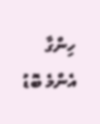ހިންގާ އެންމެ ބޮޑު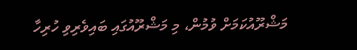މަޝްރޫއުކަމަށް ވުމުން، މި މަޝްރޫއުގައި ބައިވެރިވި ހުރިހާ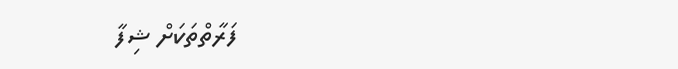ފަރާތްތަކަށް ޝިފާ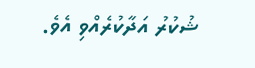ޝުކުރު އަދާކުރެއްވި އެވެ.